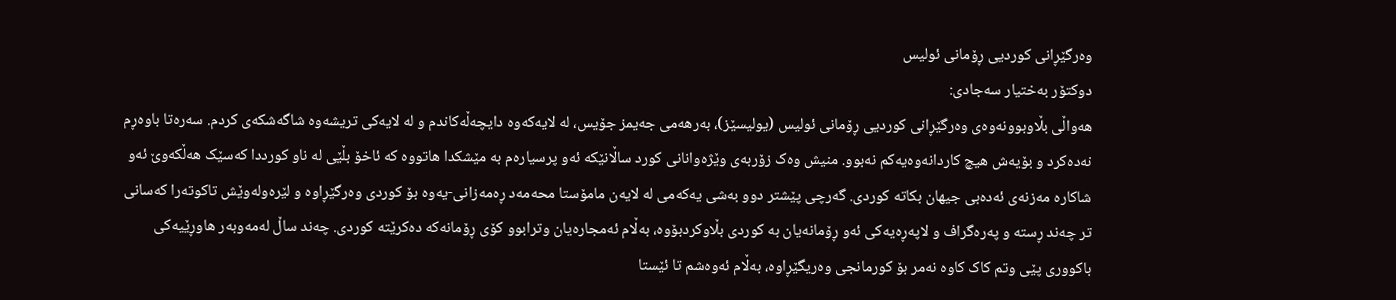وەرگێڕانی کوردیی ڕۆمانی ئولیس
دوکتۆر بەختیار سەجادی:
هەواڵی بڵاوبوونەوەی وەرگێڕانی کوردیی ڕۆمانی ئولیس (یولیسێز)، بەرهەمی جەیمز جۆیس، لە لایەکەوە دایچەڵەکاندم و لە لایەکی تریشەوە شاگەشکەی کردم. سەرەتا باوەڕم نەدەکرد و بۆیەش هیچ کاردانەوەیەکم نەبوو. منیش وەک زۆربەی وێژەوانانی کورد ساڵانێکە ئەو پرسیارەم بە مێشکدا هاتووە کە ئاخۆ بڵێی لە ناو کورددا کەسێک هەڵکەوێ ئەو شاکارە مەزنەی ئەدەبی جیهان بکاتە کوردی. گەرچی پێشتر دوو بەشی یەکەمی لە لایەن مامۆستا محەمەد ڕەمەزانی-یەوە بۆ کوردی وەرگێڕاوە و لێرەولەوێش تاکوتەرا کەسانی تر چەند ڕستە و پەرەگراف و لاپەڕەیەکی ئەو ڕۆمانەیان بە کوردی بڵاوکردبۆوە، بەڵام ئەمجارەیان وترابوو کۆی ڕۆمانەکە دەکرێتە کوردی. چەند ساڵ لەمەوبەر هاوڕێیەکی باکووری پێی وتم کاک کاوە نەمر بۆ کورمانجی وەریگێڕاوە، بەڵام ئەوەشم تا ئێستا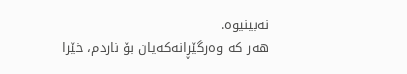نەبینیوە.
هەر کە وەرگێڕانەکەیان بۆ ناردم، خێرا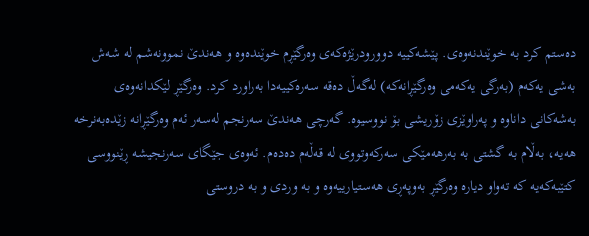دەستم کرد بە خوێندنەوەی. پێشەکییە دوورودرێژەکەی وەرگێڕم خوێندەوە و هەندێ نموونەشم لە شەش بەشی یەکەم (بەرگی یەکەمی وەرگێڕانەکە) لەگەڵ دەقە سەرەکییەدا بەراورد کرد. وەرگێڕ لێکدانەوەی بەشەکانی داناوە و پەراوێزی زۆریشی بۆ نووسیوە. گەرچی هەندێ سەرنجم لەسەر ئەم وەرگێڕانە زێدەبەنرخە هەیە، بەڵام بە گشتی بە بەرهەمێکی سەرکەوتووی لە قەڵەم دەدەم. ئەوەی جێگای سەرنجیشە ڕێنووسی کتێبەکەیە کە تەواو دیارە وەرگێڕ بەوپەڕی هەستیارییەوە و بە وردی و بە دروستی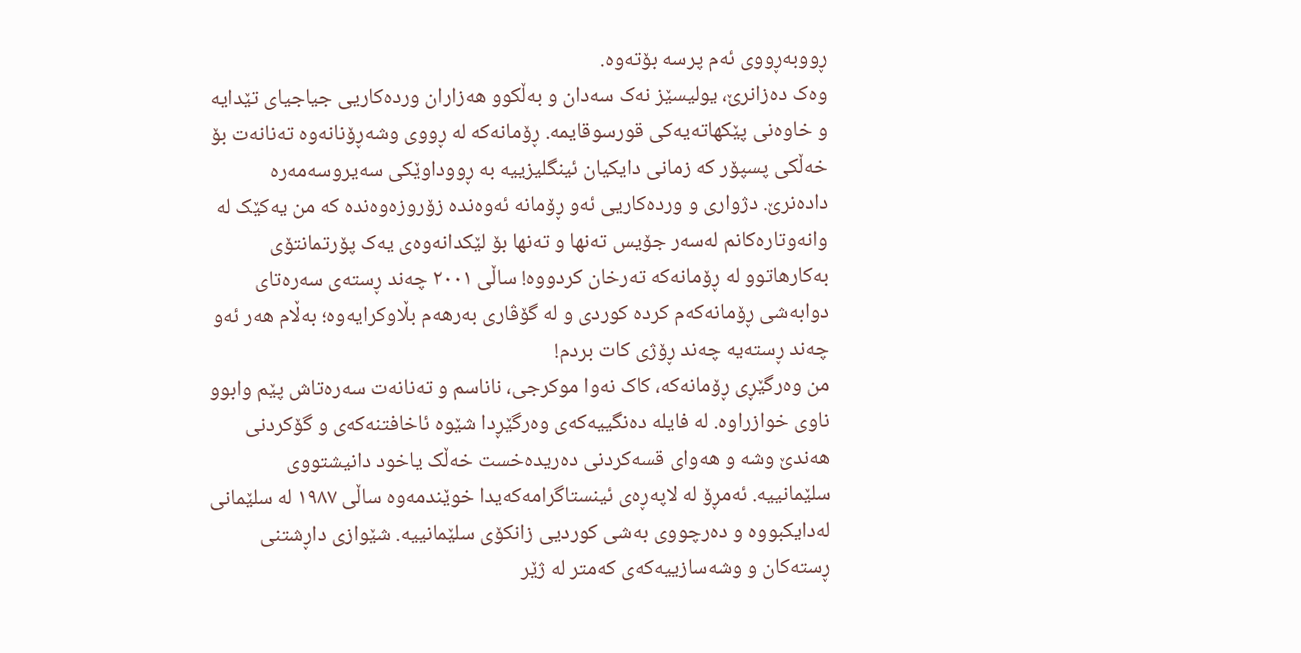ڕووبەڕووی ئەم پرسە بۆتەوە.
وەک دەزانرێ، یولیسێز نەک سەدان و بەڵکوو هەزاران وردەکاریی جیاجیای تێدایە و خاوەنی پێکهاتەیەکی قورسوقایمە. ڕۆمانەکە لە ڕووی وشەڕۆنانەوە تەنانەت بۆ خەڵکی پسپۆر کە زمانی دایکیان ئینگلیزییە بە ڕووداوێکی سەیروسەمەرە دادەنرێ. دژواری و وردەکاریی ئەو ڕۆمانە ئەوەندە زۆروزەوەندە کە من یەکێک لە وانەوتارەکانم لەسەر جۆیس تەنها و تەنها بۆ لێکدانەوەی یەک پۆرتمانتۆی بەکارهاتوو لە ڕۆمانەکە تەرخان کردووە! ساڵی ۲۰۰۱ چەند ڕستەی سەرەتای دوابەشی ڕۆمانەکەم کردە کوردی و لە گۆڤاری بەرهەم بڵاوکرایەوە؛ بەڵام هەر ئەو چەند ڕستەیە چەند ڕۆژی کات بردم!
من وەرگێڕی ڕۆمانەکە، کاک نەوا موکرجی، ناناسم و تەنانەت سەرەتاش پێم وابوو ناوی خوازراوە. لە فایلە دەنگییەکەی وەرگێڕدا شێوە ئاخافتنەکەی و گۆکردنی هەندێ وشە و هەوای قسەکردنی دەریدەخست خەڵک یاخود دانیشتووی سلێمانییە. ئەمڕۆ لە لاپەڕەی ئینستاگرامەکەیدا خوێندمەوە ساڵی ۱۹۸۷ لە سلێمانی لەدایکبووە و دەرچووی بەشی کوردیی زانکۆی سلێمانییە. شێوازی داڕشتنی ڕستەکان و وشەسازییەکەی کەمتر لە ژێر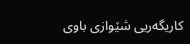کاریگەریی شێوازی باوی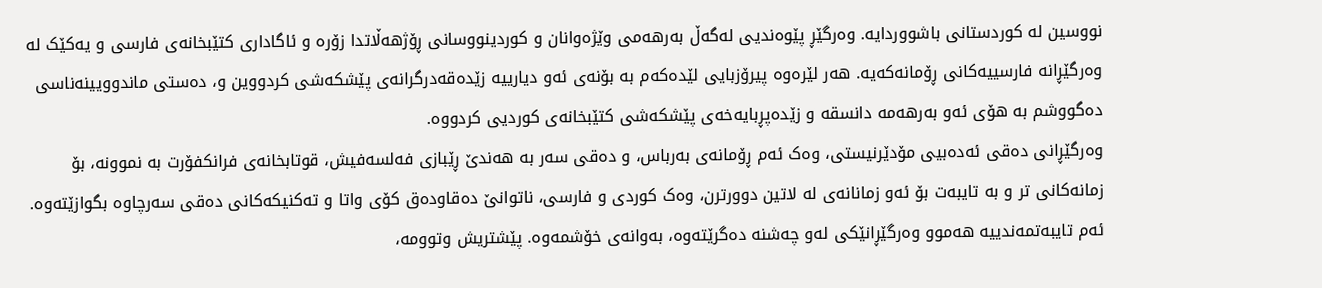نووسین لە کوردستانی باشووردایە. وەرگێڕ پێوەندیی لەگەڵ بەرهەمی وێژەوانان و کوردینووسانی ڕۆژهەڵاتدا زۆرە و ئاگاداری کتێبخانەی فارسی و یەکێک لە وەرگێڕانە فارسییەکانی ڕۆمانەکەیە. هەر لێرەوە پیرۆزبایی لێدەکەم بە بۆنەی ئەو دیارییە زێدەقەدرگرانەی پێشکەشی کردووین و، دەستی ماندوویینەناسی دەگووشم بە هۆی ئەو بەرهەمە دانسقە و زێدەپڕبایەخەی پێشکەشی کتێبخانەی کوردیی کردووە.
وەرگێڕانی دەقی ئەدەبیی مۆدێرنیستی، وەک ئەم ڕۆمانەی بەرباس، و دەقی سەر بە هەندێ ڕێبازی فەلسەفیش، قوتابخانەی فرانکفۆرت بە نموونە، بۆ زمانەکانی تر و بە تایبەت بۆ ئەو زمانانەی لە لاتین دوورترن، وەک کوردی و فارسی، ناتوانێ دەقاودەق کۆی واتا و تەکنیکەکانی دەقی سەرچاوە بگوازێتەوە. ئەم تایبەتمەندییە هەموو وەرگێڕانێکی لەو چەشنە دەگرێتەوە، بەوانەی خۆشمەوە. پێشتریش وتوومە،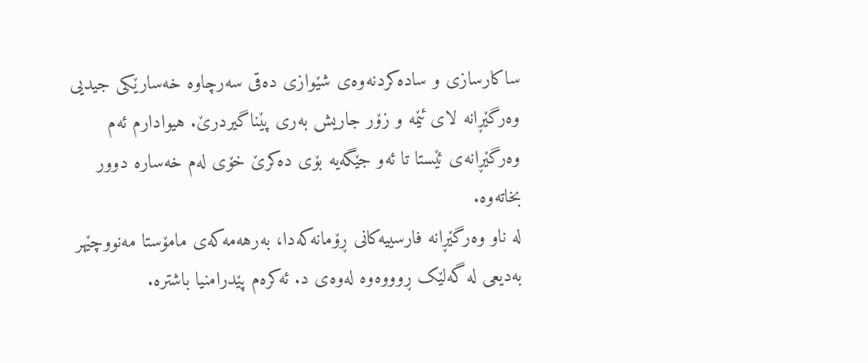ساکارسازی و سادەکردنەوەی شێوازی دەقی سەرچاوە خەسارێکی جیدیی وەرگێڕانە لای ئێمە و زۆر جاریش بەری پێناگیردرێ. هیوادارم ئەم وەرگێڕانەی ئێستا تا ئەو جێگەیە بۆی دەکرێ خۆی لەم خەسارە دوور بخاتەوە.
لە ناو وەرگێڕانە فارسییەکانی ڕۆمانەکەدا، بەرهەمەکەی مامۆستا مەنووچێهر بەدیعی لە گەلێک ڕوووەوە لەوەی د. ئەکرەم پێدرامنیا باشترە.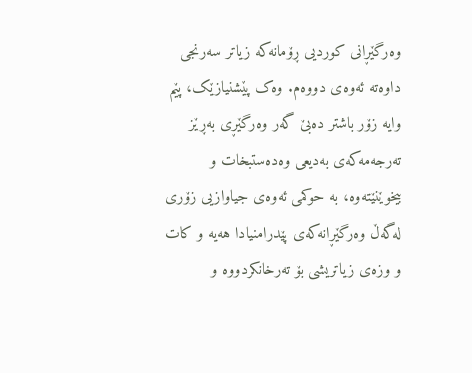وەرگێڕانی کوردیی ڕۆمانەکە زیاتر سەرنجی داوەتە ئەوەی دووەم. وەک پێشنیازێک، پێم وایە زۆر باشتر دەبێ گەر وەرگێڕی بەڕێز تەرجەمەکەی بەدیعی وەدەستبخات و بیخوێنێتەوە، بە حوکمی ئەوەی جیاوازیی زۆری لەگەڵ وەرگێڕانەکەی پێدرامنیادا هەیە و کات و وزەی زیاتریشی بۆ تەرخانکردووە و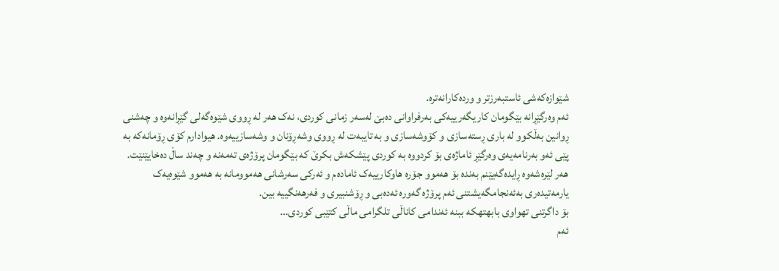شێوازەکەشی ئاستبەرزتر و وردەکارانەترە.
ئەم وەرگێڕانە بێگومان کاریگەرییەکی بەرفراوانی دەبێ لەسەر زمانی کوردی، نەک هەر لە ڕووی شێوەگەلی گێڕانەوە و چەشنی ڕوانین بەڵکوو لە باری ڕستەسازی و کۆوشەسازی و بە تایبەت لە ڕووی وشەڕۆنان و وشەسازییەوە. هیوادارم کۆی ڕۆمانەکە بە پێی ئەو بەرنامەیەی وەرگێڕ ئاماژەی بۆ کردووە بە کوردی پێشکەش بکرێ کە بێگومان پرۆژەی تەمەنە و چەند ساڵ دەخایێنێت. هەر لێرەشەوە ڕایدەگەیێنم بەندە بۆ هەموو جۆرە هاوکارییەک ئامادەم و ئەرکی سەرشانی هەموومانە بە هەموو شێوەیەک یارمەتیدەری بەئەنجامگەیشتنی ئەم پرۆژە گەورە ئەدەبی و ڕۆشنبیری و فەرهەنگییە بین.
بۆ داگرتنی تهواوی بابهتهکه ببنە ئەندامی کاناڵی تلگرامی ماڵی کتێبی کوردی…
ئەم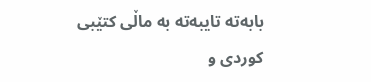بابەتە تایبەتە بە ماڵی کتێبی کوردی و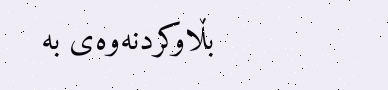بڵاوکردنەوەی بە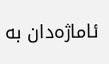ئاماژەدان بە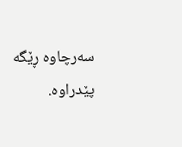سەرچاوە ڕێگە پێدراوە.